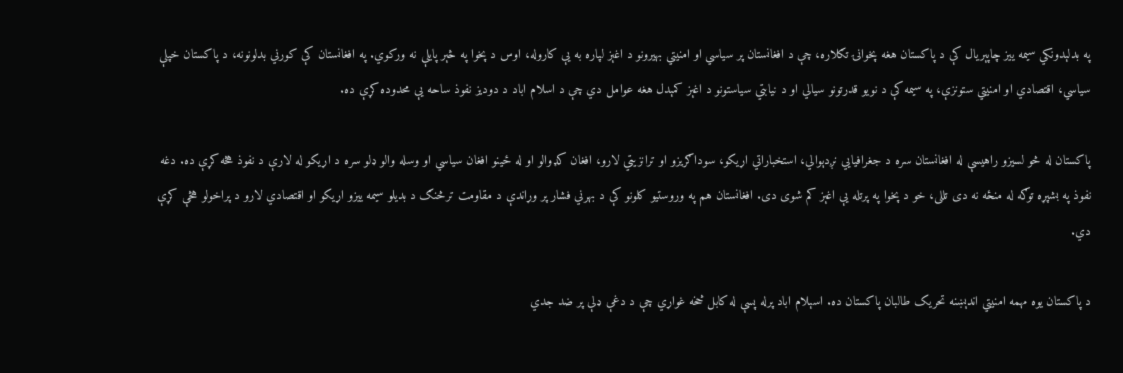په بدلېدونکي سیمه‌ ییز چاپېریال کې د پاکستان هغه پخوانۍ تګلاره، چې د افغانستان پر سیاسي او امنیتي بهیرونو د اغېز لپاره به یې کاروله، اوس د پخوا په څېر پایلې نه ورکوي. په افغانستان کې کورني بدلونونه، د پاکستان خپلې سیاسي، اقتصادي او امنیتي ستونزې، په سیمه کې د نویو قدرتونو سیالي او د نیابتي سیاستونو د اغېز کمېدل هغه عوامل دي چې د اسلام‌ اباد د دودیز نفوذ ساحه یې محدوده کړې ده.

پاکستان له څو لسیزو راهیسې له افغانستان سره د جغرافیایي نږدېوالي، استخباراتي اړیکو، سوداګریزو او ترانزیټي لارو، افغان کډوالو او له ځینو افغان سیاسي او وسله‌ والو ډلو سره د اړیکو له لارې د نفوذ هڅه کړې ده. دغه نفوذ په بشپړه توګه له منځه نه دی تللی، خو د پخوا په پرتله یې اغېز کم شوی دی. افغانستان هم په وروستیو کلونو کې د بهرني فشار پر وړاندې د مقاومت ترڅنګ د بدیلو سیمه‌ ییزو اړیکو او اقتصادي لارو د پراخولو هڅې کړې دي.

د پاکستان یوه مهمه امنیتي اندېښنه تحریک طالبان پاکستان ده. اسېلام‌ اباد پرله‌ پسې له کابل څخه غواړي چې د دغې ډلې پر ضد جدي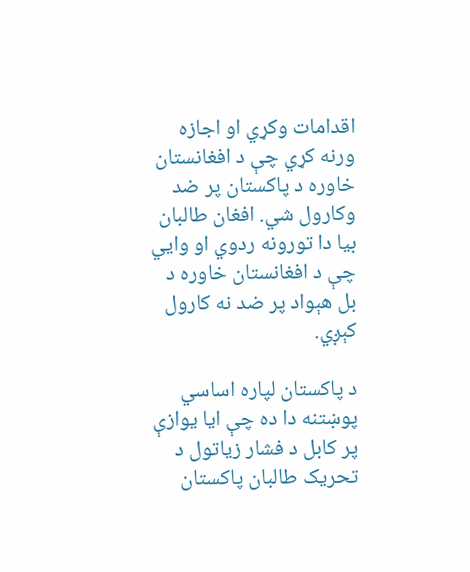اقدامات وکړي او اجازه ورنه کړي چې د افغانستان خاوره د پاکستان پر ضد وکارول شي. افغان طالبان بیا دا تورونه ردوي او وايي چې د افغانستان خاوره د بل هېواد پر ضد نه کارول کېږي.

د پاکستان لپاره اساسي پوښتنه دا ده چې ایا یوازې پر کابل د فشار زیاتول د تحریک طالبان پاکستان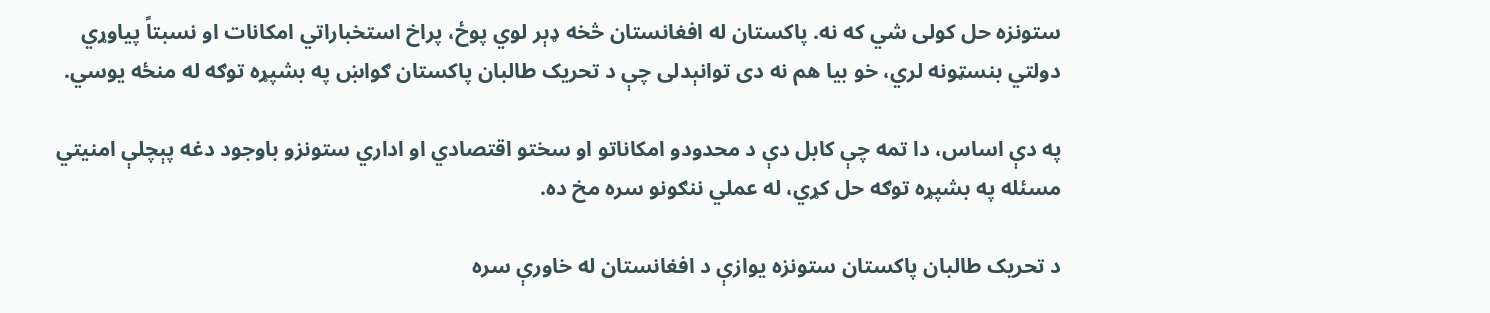ستونزه حل کولی شي که نه. پاکستان له افغانستان څخه ډېر لوي پوځ، پراخ استخباراتي امکانات او نسبتاً پیاوړي دولتي بنسټونه لري، خو بیا هم نه دی توانېدلی چې د تحریک طالبان پاکستان ګواښ په بشپړه توګه له منځه یوسي.

په دې اساس، دا تمه چې کابل دې د محدودو امکاناتو او سختو اقتصادي او اداري ستونزو باوجود دغه پېچلې امنیتي مسئله په بشپړه توګه حل کړي، له عملي ننګونو سره مخ ده.

د تحریک طالبان پاکستان ستونزه یوازې د افغانستان له خاورې سره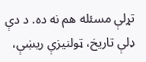تړلې مسئله هم نه ده. د دې ډلې تاریخ، ټولنیزې ریښې،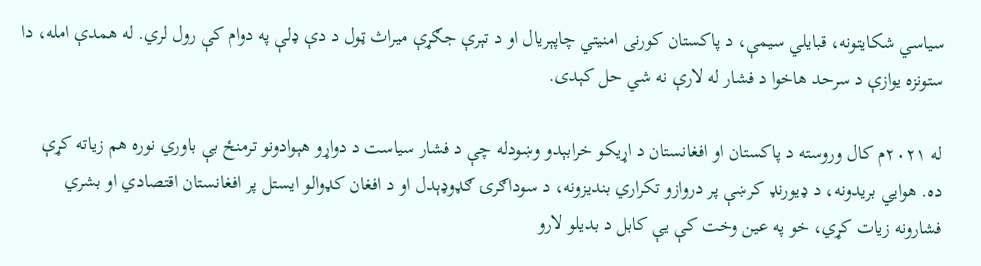سیاسي شکایتونه، قبایلي سیمې، د پاکستان کورنی امنیتي چاپېریال او د تېرې جګړې میراث ټول د دې ډلې په دوام کې رول لري. له همدې امله، دا ستونزه یوازې د سرحد هاخوا د فشار له لارې نه شي حل کېدی.

له ۲۰۲۱م کال وروسته د پاکستان او افغانستان د اړیکو خرابېدو وښودله چې د فشار سیاست د دواړو هېوادونو ترمنځ بې‌ باوري نوره هم زیاته کړې ده. هوايي بریدونه، د ډیورنډ کرښې پر دروازو تکراري بندیزونه، د سوداګرۍ ګډوډېدل او د افغان کډوالو ایستل پر افغانستان اقتصادي او بشري فشارونه زیات کړي، خو په عین وخت کې یې کابل د بدیلو لارو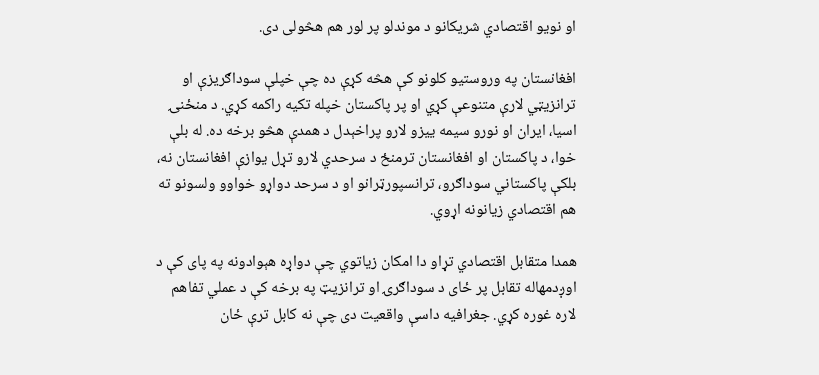او نویو اقتصادي شریکانو د موندلو پر لور هم هڅولی دی.

افغانستان په وروستیو کلونو کې هڅه کړې ده چې خپلې سوداګریزې او ترانزیټي لارې متنوعې کړي او پر پاکستان خپله تکیه راکمه کړي. د منځنۍ اسیا، ایران او نورو سیمه‌ ییزو لارو پراخېدل د همدې هڅو برخه ده. له بلې خوا، د پاکستان او افغانستان ترمنځ د سرحدي لارو تړل یوازې افغانستان نه، بلکې پاکستاني سوداګرو، ترانسپورټرانو او د سرحد دواړو خواوو ولسونو ته هم اقتصادي زیانونه اړوي.

همدا متقابل اقتصادي تړاو دا امکان زیاتوي چې دواړه هېوادونه په پای کې د اوږدمهاله تقابل پر ځای د سوداګرۍ او ترانزیټ په برخه کې د عملي تفاهم لاره غوره کړي. جغرافیه داسې واقعیت دی چې نه کابل ترې ځان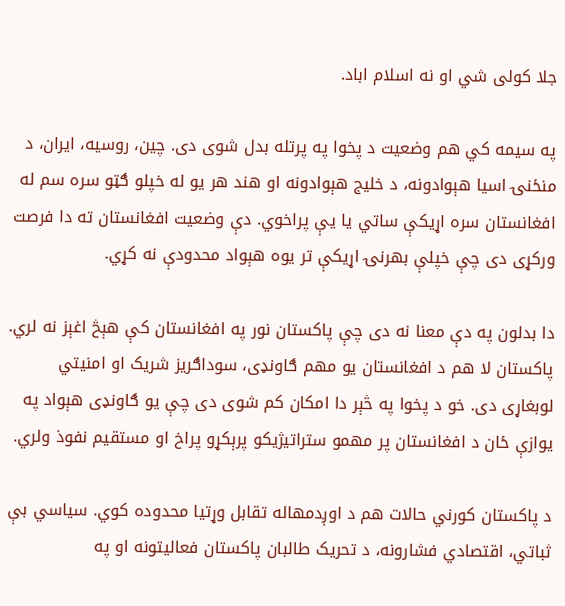جلا کولی شي او نه اسلام‌ اباد.

په سیمه کي هم وضعیت د پخوا په پرتله بدل شوی دی. چین، روسیه، ایران، د منځنۍ اسیا هېوادونه، د خلیج هېوادونه او هند هر یو له خپلو ګټو سره سم له افغانستان سره اړیکې ساتي یا یې پراخوي. دې وضعیت افغانستان ته دا فرصت ورکړی دی چې خپلې بهرنۍ اړیکې تر یوه هېواد محدودې نه کړي.

دا بدلون په دې معنا نه دی چې پاکستان نور په افغانستان کې هېڅ اغېز نه لري. پاکستان لا هم د افغانستان یو مهم ګاونډی، سوداګریز شریک او امنیتي لوبغاړی دی. خو د پخوا په څېر دا امکان کم شوی دی چې یو ګاونډی هېواد په یوازې ځان د افغانستان پر مهمو ستراتیژیکو پرېکړو پراخ او مستقیم نفوذ ولري.

د پاکستان کورني حالات هم د اوږدمهاله تقابل وړتیا محدوده کوي. سیاسي بې‌ ثباتي، اقتصادي فشارونه، د تحریک طالبان پاکستان فعالیتونه او په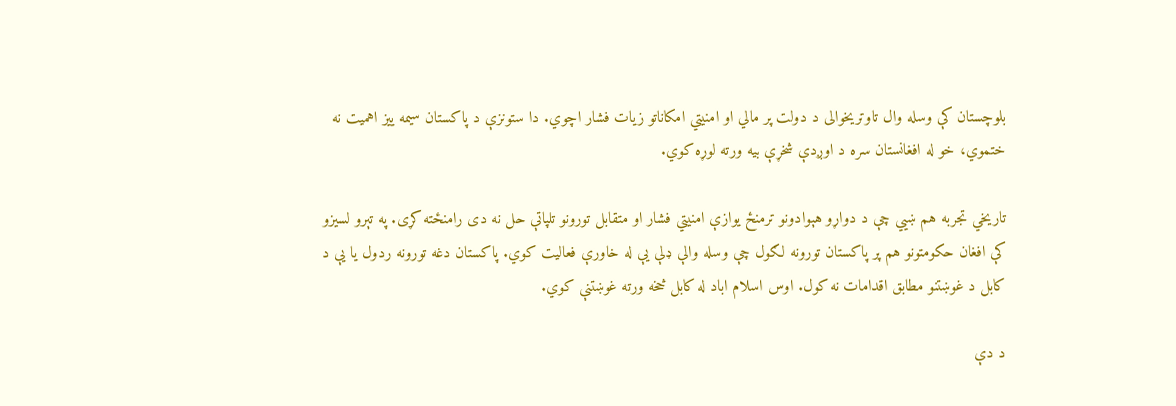بلوچستان کې وسله‌ وال تاوتریخوالی د دولت پر مالي او امنیتي امکاناتو زیات فشار اچوي. دا ستونزې د پاکستان سیمه‌ ییز اهمیت نه ختموي، خو له افغانستان سره د اوږدې شخړې بیه ورته لوړه کوي.

تاریخي تجربه هم ښيي چې د دواړو هېوادونو ترمنځ یوازې امنیتي فشار او متقابل تورونو تلپاتې حل نه دی رامنځته کړی. په تېرو لسیزو کې افغان حکومتونو هم پر پاکستان تورونه لګول چې وسله‌ والې ډلې یې له خاورې فعالیت کوي. پاکستان دغه تورونه ردول یا یې د کابل د غوښتنو مطابق اقدامات نه کول. اوس اسلام‌ اباد له کابل څخه ورته غوښتنې کوي.

د دې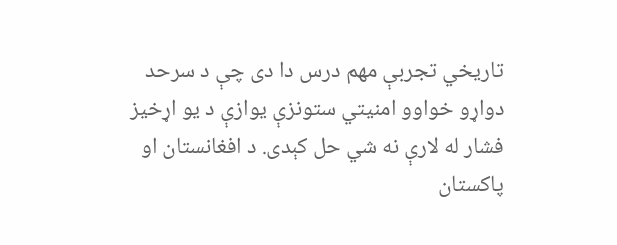تاریخي تجربې مهم درس دا دی چې د سرحد دواړو خواوو امنیتي ستونزې یوازې د یو اړخیز فشار له لارې نه شي حل کېدی. د افغانستان او پاکستان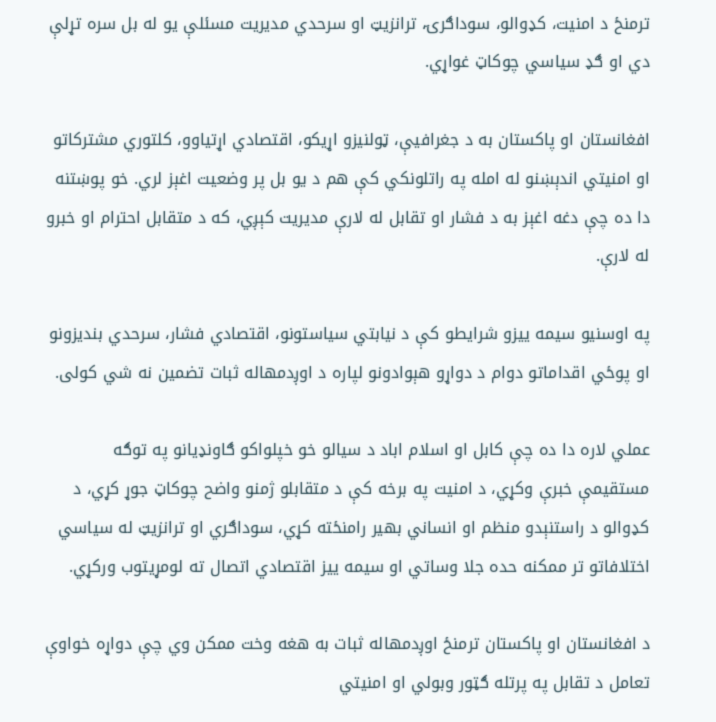ترمنځ د امنیت، کډوالو، سوداګرۍ، ترانزیټ او سرحدي مدیریت مسئلې یو له بل سره تړلې دي او ګډ سیاسي چوکاټ غواړي.

افغانستان او پاکستان به د جغرافیې، ټولنیزو اړیکو، اقتصادي اړتیاوو، کلتوري مشترکاتو او امنیتي اندېښنو له امله په راتلونکي کې هم د یو بل پر وضعیت اغېز لري. خو پوښتنه دا ده چې دغه اغېز به د فشار او تقابل له لارې مدیریت کېږي، که د متقابل احترام او خبرو له لارې.

په اوسنیو سیمه‌ ییزو شرایطو کې د نیابتي سیاستونو، اقتصادي فشار، سرحدي بندیزونو او پوځي اقداماتو دوام د دواړو هېوادونو لپاره د اوږدمهاله ثبات تضمین نه شي کولی.

عملي لاره دا ده چې کابل او اسلام‌ اباد د سیالو خو خپلواکو ګاونډیانو په توګه مستقیمې خبرې وکړي، د امنیت په برخه کې د متقابلو ژمنو واضح چوکاټ جوړ کړي، د کډوالو د راستنېدو منظم او انساني بهیر رامنځته کړي، سوداګري او ترانزیټ له سیاسي اختلافاتو تر ممکنه حده جلا وساتي او سیمه‌ ییز اقتصادي اتصال ته لومړیتوب ورکړي.

د افغانستان او پاکستان ترمنځ اوږدمهاله ثبات به هغه وخت ممکن وي چې دواړه خواوې تعامل د تقابل په پرتله ګټور وبولي او امنیتي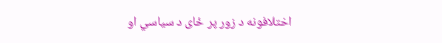اختلافونه د زور پر ځای د سیاسي او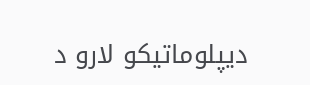دیپلوماتیکو لارو د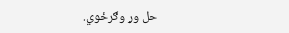حل وړ وګرځوي.